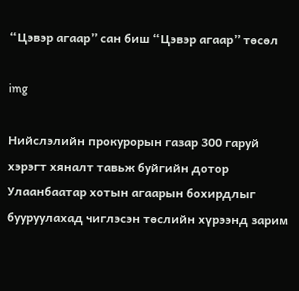“Цэвэр агаар” сан биш “Цэвэр агаар” төсөл

img

Нийслэлийн прокурорын газар 300 гаруй хэрэгт хяналт тавьж буйгийн дотор Улаанбаатар хотын агаарын бохирдлыг бууруулахад чиглэсэн төслийн хүрээнд зарим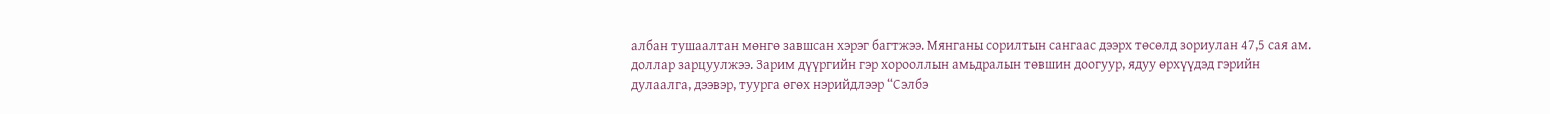албан тушаалтан мөнгө завшсан хэрэг багтжээ. Мянганы сорилтын сангаас дээрх төсөлд зориулан 47,5 сая ам. доллар зарцуулжээ. Зарим дүүргийн гэр хорооллын амьдралын төвшин доогуур, ядуу өрхүүдэд гэрийн дулаалга, дээвэр, туурга өгөх нэрийдлээр “Сэлбэ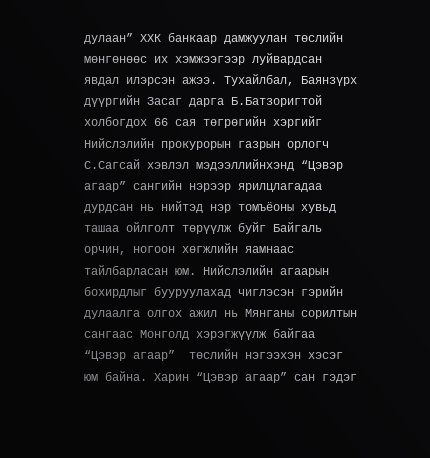дулаан” ХХК банкаар дамжуулан төслийн мөнгөнөөс их хэмжээгээр луйвардсан явдал илэрсэн ажээ. Тухайлбал, Баянзүрх дүүргийн Засаг дарга Б.Батзоригтой холбогдох 66 сая төгрөгийн хэргийг Нийслэлийн прокурорын газрын орлогч С.Сагсай хэвлэл мэдээллийнхэнд “Цэвэр агаар” сангийн нэрээр ярилцлагадаа дурдсан нь нийтэд нэр томъёоны хувьд ташаа ойлголт төрүүлж буйг Байгаль орчин, ногоон хөгжлийн яамнаас тайлбарласан юм. Нийслэлийн агаарын бохирдлыг бууруулахад чиглэсэн гэрийн дулаалга олгох ажил нь Мянганы сорилтын сангаас Монголд хэрэгжүүлж байгаа “Цэвэр агаар”  төслийн нэгээхэн хэсэг юм байна. Харин “Цэвэр агаар” сан гэдэг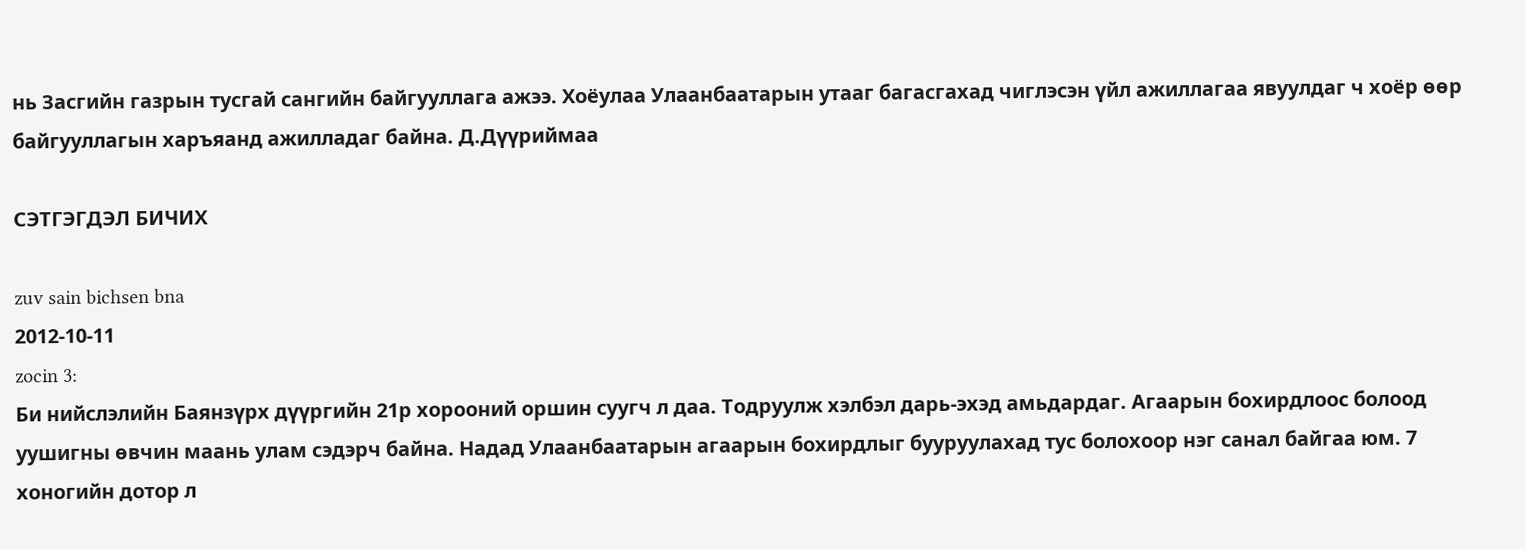нь Засгийн газрын тусгай сангийн байгууллага ажээ. Хоёулаа Улаанбаатарын утааг багасгахад чиглэсэн үйл ажиллагаа явуулдаг ч хоёр өөр байгууллагын харъяанд ажилладаг байна. Д.Дүүриймаа

СЭТГЭГДЭЛ БИЧИХ

zuv sain bichsen bna
2012-10-11
zocin 3:
Би нийслэлийн Баянзүрх дүүргийн 21р хорооний оршин суугч л даа. Тодруулж хэлбэл дарь-эхэд амьдардаг. Агаарын бохирдлоос болоод уушигны өвчин маань улам сэдэрч байна. Надад Улаанбаатарын агаарын бохирдлыг бууруулахад тус болохоор нэг санал байгаа юм. 7 хоногийн дотор л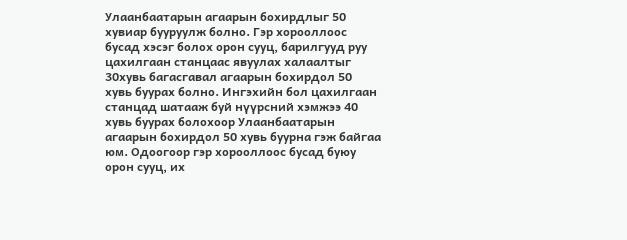Улаанбаатарын агаарын бохирдлыг 50 хувиар бууруулж болно. Гэр хорооллоос бусад хэсэг болох орон сууц, барилгууд руу цахилгаан станцаас явуулах халаалтыг 30хувь багасгавал агаарын бохирдол 50 хувь буурах болно. Ингэхийн бол цахилгаан станцад шатааж буй нүүрсний хэмжээ 40 хувь буурах болохоор Улаанбаатарын агаарын бохирдол 50 хувь буурна гэж байгаа юм. Одоогоор гэр хорооллоос бусад буюу орон сууц, их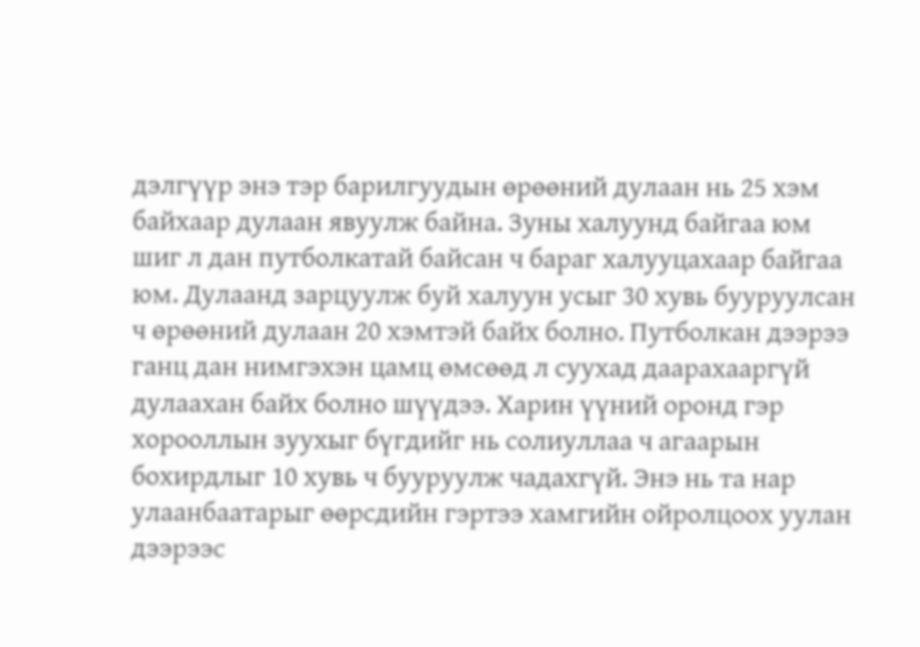дэлгүүр энэ тэр барилгуудын өрөөний дулаан нь 25 хэм байхаар дулаан явуулж байна. Зуны халуунд байгаа юм шиг л дан путболкатай байсан ч бараг халууцахаар байгаа юм. Дулаанд зарцуулж буй халуун усыг 30 хувь бууруулсан ч өрөөний дулаан 20 хэмтэй байх болно. Путболкан дээрээ ганц дан нимгэхэн цамц өмсөөд л суухад даарахааргүй дулаахан байх болно шүүдээ. Харин үүний оронд гэр хорооллын зуухыг бүгдийг нь солиуллаа ч агаарын бохирдлыг 10 хувь ч бууруулж чадахгүй. Энэ нь та нар улаанбаатарыг өөрсдийн гэртээ хамгийн ойролцоох уулан дээрээс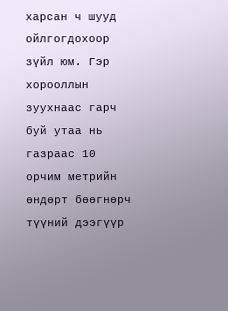харсан ч шууд ойлгогдохоор зүйл юм. Гэр хорооллын зуухнаас гарч буй утаа нь газраас 10 орчим метрийн өндөрт бөөгнөрч түүний дээгүүр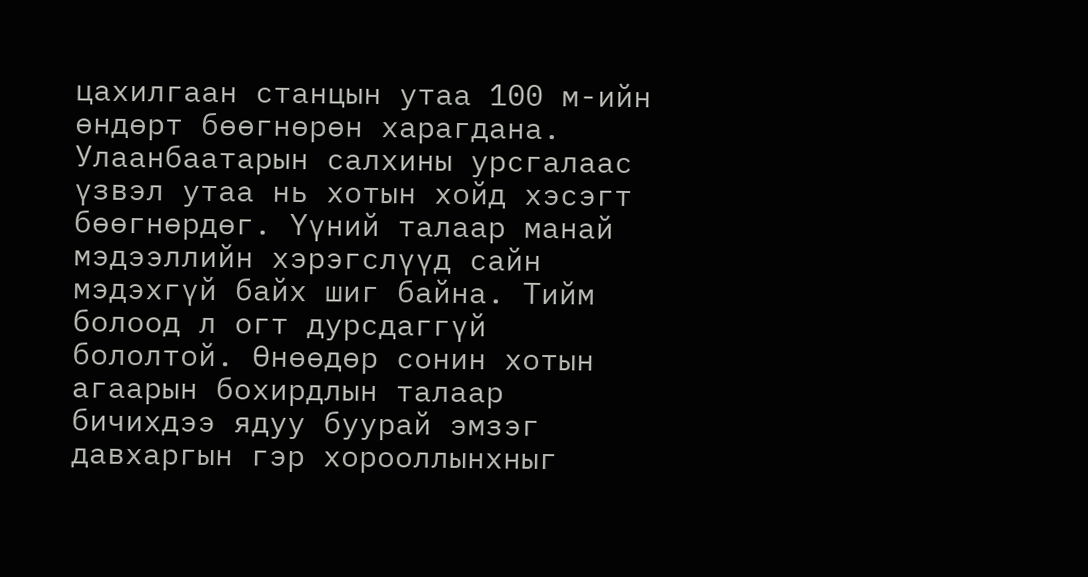цахилгаан станцын утаа 100 м-ийн өндөрт бөөгнөрөн харагдана. Улаанбаатарын салхины урсгалаас үзвэл утаа нь хотын хойд хэсэгт бөөгнөрдөг. Үүний талаар манай мэдээллийн хэрэгслүүд сайн мэдэхгүй байх шиг байна. Тийм болоод л огт дурсдаггүй бололтой. Өнөөдөр сонин хотын агаарын бохирдлын талаар бичихдээ ядуу буурай эмзэг давхаргын гэр хорооллынхныг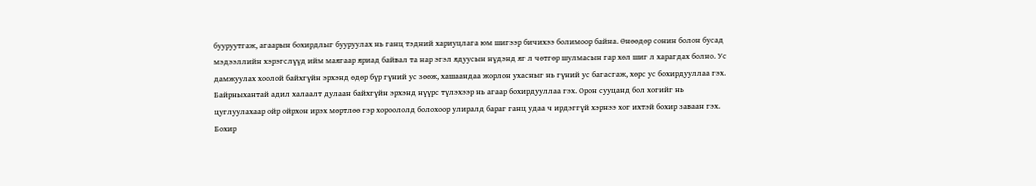бууруутгаж, агаарын бохирдлыг бууруулах нь ганц тэдний хариуцлага юм шигээр бичихээ болимоор байна. Өнөөдөр сонин болон бусад мэдээллийн хэрэгслүүд ийм маягаар яриад байвал та нар эгэл ядуусын нүдэнд яг л чөтгөр шулмасын гар хөл шиг л харагдах болно. Ус дамжуулах хоолой байхгүйн эрхэнд өдөр бүр гүний ус зөөж, хашаандаа жорлон ухасныг нь гүний ус багасгаж, хөрс ус бохирдууллаа гэх. Байрныхантай адил халаалт дулаан байхгүйн эрхэнд нүүрс түлэхээр нь агаар бохирдууллаа гэх. Орон сууцанд бол хогийг нь цуглуулахаар ойр ойрхон ирэх мөртлөө гэр хороололд болохоор улиралд бараг ганц удаа ч ирдэггүй хэрнээ хог ихтэй бохир заваан гэх. Бохир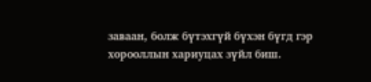заваан, болж бүтэхгүй бүхэн бүгд гэр хорооллын хариуцах зүйл биш.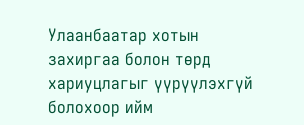Улаанбаатар хотын захиргаа болон төрд хариуцлагыг үүрүүлэхгүй болохоор ийм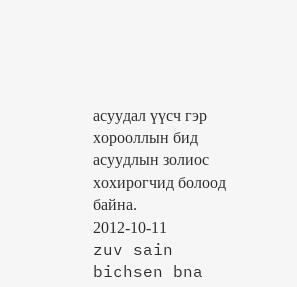асуудал үүсч гэр хорооллын бид асуудлын золиос хохирогчид болоод байна.
2012-10-11
zuv sain bichsen bna